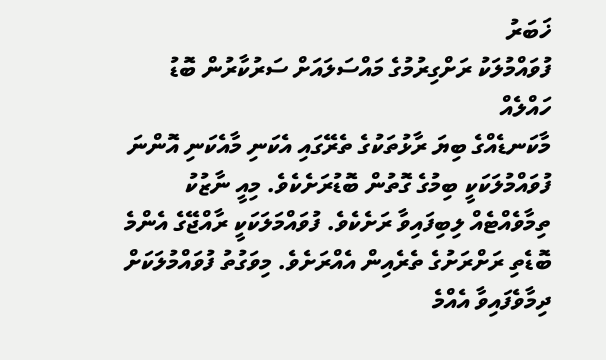ޚަބަރު
ފުވައްމުލަކު ރަށްގިރުމުގެ މައްސަލައަށް ސަރުކާރުން ބޮޑު ހައްލެއް
މާކަނޑެއްގެ ބިޔަ ރާޅުތަކުގެ ތެރޭގައި އެކަނި މާއެކަނި އޮންނަ ފުވައްމުލަކަކީ ބިމުގެ ގޮތުން ބޮޑުރަށެކެވެ. މިއީ ނާޒުކު ތިމާވެއްޓެއް ލިބިފައިވާ ރަށެކެވެ. ފުވައްމަލަކަކީ ރާއްޖޭގެ އެންމެ ބޮޑެތި ރަށްރަށުގެ ތެރެއިން އެއްރަށެވެ. މިވަގުތު ފުވައްމުލަކަށް ދިމާވެފައިވާ އެއްމެ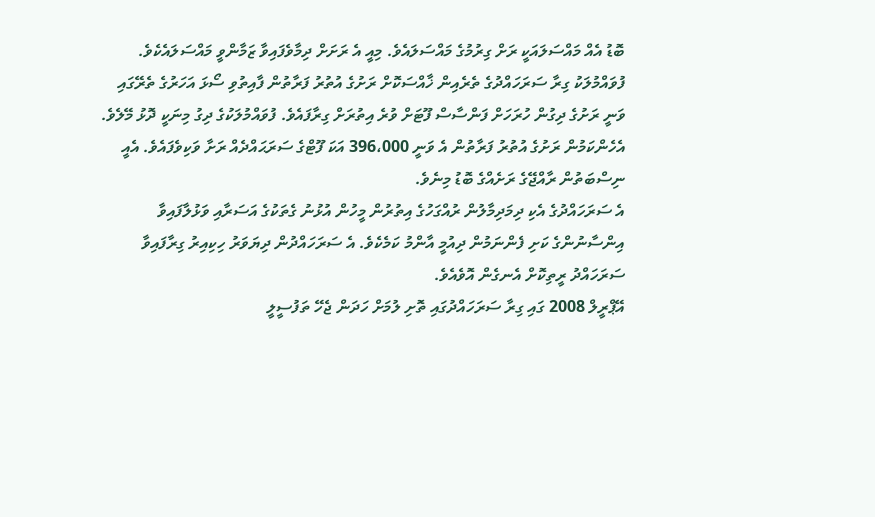ބޮޑު އެއް މައްސަލައަކީ ރަށް ގިރުމުގެ މައްސަލައެވެ. މިއީ އެ ރަށަށް ދިމާވެފައިވާ ޒަމާންވީ މައްސަލައެކެވެ.
ފުވައްމުލަކު ގިރާ ސަރަހައްދުގެ ތެރެއިން ޚާއްސަކޮށް ރަށުގެ އުތުރު ފަރާތުން ފާއިތުވި ސޯޅަ އަހަރުގެ ތެރޭގައި ވަނީ ރަށުގެ ދިގުން ހުރަހަށް ފަންސާސް ފޫޓަށް ވުރެ އިތުރަށް ގިރާފައެވެ. ފުވައްމުލަކުގެ ދިގު މިނަކީ ދޮޅު މޭލެވެ. އެހެންކަމުން ރަށުގެ އުތުރު ފަރާތުން އެ ވަނީ 396،000 އަކަ ފޫޓްގެ ސަރަޙައްދެއް ރަށާ ވަކިވެފައެވެ. އެއީ ނިސްބަތުން ރާއްޖޭގެ ރަށެއްގެ ބޮޑު މިނެވެ.
އެ ސަރަހައްދުގެ އެކި ދިމަދިމާލުން ރުއްގަހުގެ އިތުރުން މީހުން އުޅުނު ގެތަކުގެ އަސަރާއި ވަޅުލާފައިވާ އިންސާނުންގެ ކަށި ފެންނަމުން ދިއުމީ އާންމު ކަމެކެވެ. އެ ސަރަހައްދުން ދިޔަވަރު ހިކިއިރު ގިރާފައިވާ ސަރަހައްދު ރީތިކޮށް އެނގެން އޮވެއެވެ.
އޭޕްރީލް 2008 ގައި ގިރާ ސަރަހައްދުގައި ތޮށި ލުމަށް ހަދަން ޖެހޭ ތަފުސީލީ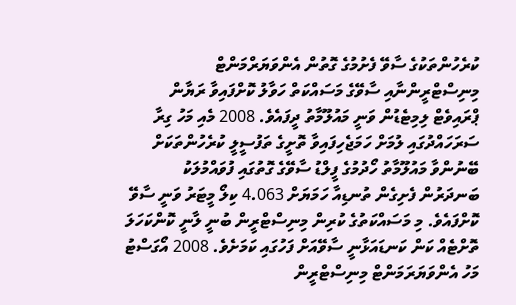ކުރެހުންތަކުގެ ސާވޭ ފެށުމުގެ ގޮތުން އެންވަޔަރްމަންޓް މިނިސްޓްރީންނާއި ސާވޭގެ މަސައްކަތް ހަވާލު ކޮށްފައިވާ ރަޔާން ޕްރައިވެޓް ލިމިޓެޑުން ވަނީ މައުލޫމާތު ދީފައެވެ. 2008 މެއި މަހު ގިރާ ސަރަހައްދުގައި ލުމަށް ހަމަޖެހިފައިވާ ތޮށީގެ ތަފުސީލީ ކުރެހުންތަކަށް ބޭނުންވާ މައުލޫމާތު ހޯދުމުގެ ފީލްޑު ސާވޭގެ ގޮތުގައި ފުވައްމުލަކު ބަނދަރުން ފެށިގެން ތުނޑިއާ ހަމަޔަށް 4.063 ކިލޯ މީޓަރު ވަނީ ސާވޭ ކޮށްފައެވެ. މި މަސައްކަތުގެ ކުރިން މިނިސްޓްރީން ބުނީ ލާނީ ކޮންކަހަލަ ތޮށްޓެއް ކަން ކަނޑައަޅާނީ ސާވޭއަށް ފަހުގައި ކަމަށެވެ. 2008 އޯގަސްޓު މަހު އެންވަޔަރަމަންޓް މިނިސްޓްރީން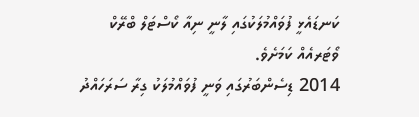ކަނޑައެޅީ ފުވައްމުލަކުގައި ލާނީ ނިއާ ކޯސްޓަލް ބްރޭކް ވޯޓަރއެއް ކަމަށެވެ.
2014 ޑިސެންބަރުގައި ވަނީ ފުވައްމުލަކު ގިރާ ސަރަހައްދު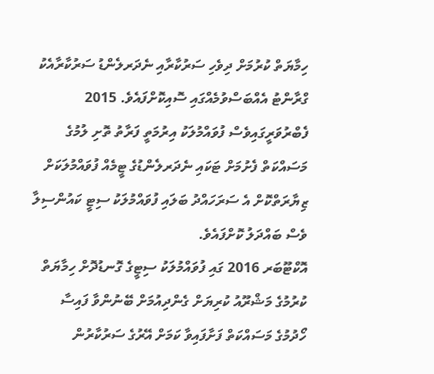ހިމާޔަތް ކުރުމަށް ދިވެހި ސަރުކާރާއި ނެދަރލެންޑު ސަރުކާރާއެކު ގްރާންޓު އެއްބަސްވުމެއްގައި ސޮއިކޮށްފައެވެ. 2015 ފެބްރުވަރީގައިވެސް ފުވައްމުލަކު އިރުމަތީ ފަރާތު ތޮށި ލުމުގެ މަސައްކަތް ފެށުމަށް ޓަކައި ނެދަރލެންޑުގެ ޓީމެއް ފުވައްމުލަކަށް ޒިޔާރަތްކޮށް އެ ސަރަހައްދު ބަލައި ފުވައްމުލަކު ސިޓީ ކައުންސިލާ ވެސް ބައްދަލު ކޮށްފައެވެ.
އޮކްޓޫބަރ 2016 ގައި ފުވައްމުލަކު ސިޓީގެ ގޮނޑުދޮށް ހިމާޔަތް ކުރުމުގެ މަޝްރޫއު ކުރިޔަށް ގެންދިއުމަށް ބޭނުންވާ ފައިސާ ހޯދުމުގެ މަސައްކަތް ފަށާފައިވާ ކަމަށް އޭރުގެ ސަރުކާރުން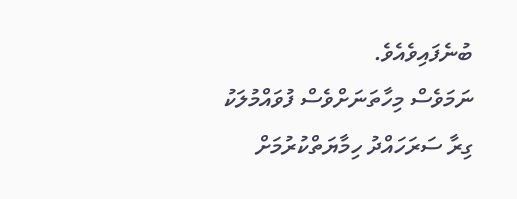ބުނެފައިވެއެވެ.
ނަމަވެސް މިހާތަނަށްވެސް ފުވައްމުލަކު ގިރާ ސަރަހައްދު ހިމާޔަތްކުރުމަށް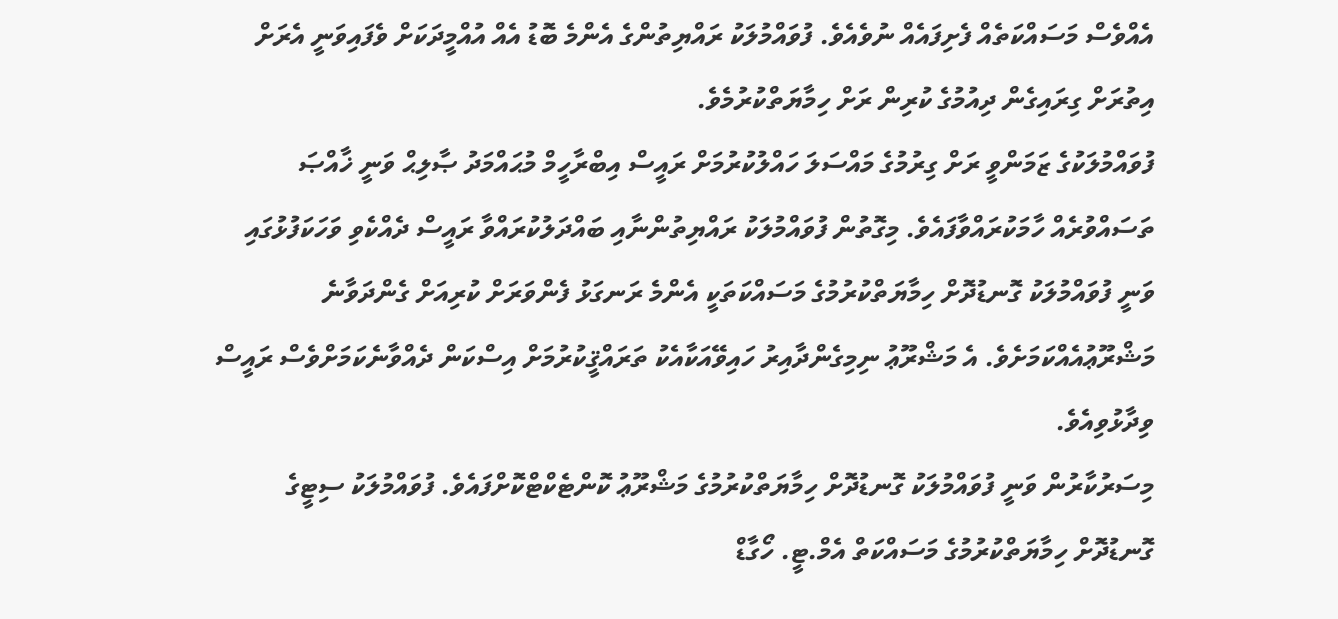އެއްވެސް މަސައްކަތެއް ފެށިފައެއް ނުވެއެވެ. ފުވައްމުލަކު ރައްޔިތުންގެ އެންމެ ބޮޑު އެއް އުއްމީދަކަށް ވެފައިވަނީ އެރަށް އިތުރަށް ގިރައިގެން ދިއުމުގެ ކުރިން ރަށް ހިމާޔަތްކުރުމެވެ.
ފުވައްމުލަކުގެ ޒަމަންވީ ރަށް ގިރުމުގެ މައްސަލަ ހައްލުކުރުމަށް ރައީސް އިބްރާހީމް މުޙައްމަދު ޞާލިޙް ވަނީ ޚާއްޞަ ތަސައްވުރެއް ހާމަކުރައްވާފައެވެ. މިގޮތުން ފުވައްމުލަކު ރައްޔިތުންނާއި ބައްދަލުކުރައްވާ ރައީސް ދެއްކެވި ވަހަކަފުޅުގައި ވަނީ ފުވައްމުލަކު ގޮނޑުދޮށް ހިމާޔަތްކުރުމުގެ މަސައްކަތަކީ އެންމެ ރަނގަޅު ފެންވަރަށް ކުރިއަށް ގެންދަވާނެ މަޝްރޫޢުއެއްކަމަށެވެ. އެ މަޝްރޫޢު ނިމިގެންދާއިރު ހައިވޭއަކާއެކު ތަރައްޤީކުރުމަށް އިސްކަން ދެއްވާނެކަމަށްވެސް ރައީސް ވިދާޅުވިއެވެ.
މިސަރުކާރުން ވަނީ ފުވައްމުލަކު ގޮނޑުދޮށް ހިމާޔަތްކުރުމުގެ މަޝްރޫޢު ކޮންޓެކްޓްކޮށްފައެވެ. ފުވައްމުލަކު ސިޓީގެ ގޮނޑުދޮށް ހިމާޔަތްކުރުމުގެ މަސައްކަތް އެމް.ޓީ. ހޯގާޑް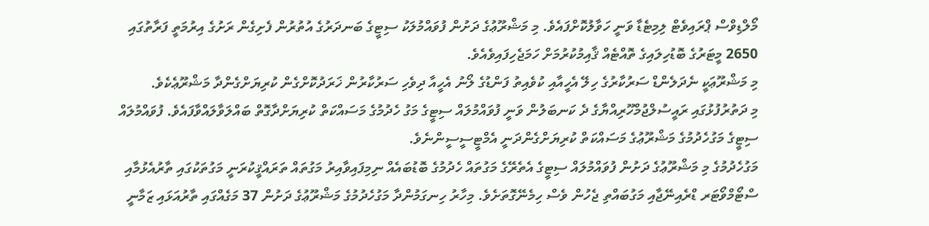މޯލްޑިވްސް ޕްރައިވެޓް ލިމިޓެޑާ ވަނީ ހަވާލުކޮށްފައެވެ. މި މަޝްރޫޢުގެ ދަށުން ފުވައްމުލަކު ސިޓީގެ ބަނދަރުގެ އުތުރުން ފެށިގެން ރަށުގެ އިރުމަތީ ފަރާތުގައި 2650 މީޓަރުގެ ބޮޑުހިލައިގެ ތޮއްޓެއް ޤާއިމުކުރުމަށް ހަމަޖެހިފައިވެއެވެ.
މި މަޝްރޫޢަކީ ނެދަލެންޑް ސަރުކާރުގެ ހިލޭ އެހީއާއި ކުވެއިތު ފަންޑުގެ ލޯނު އެހީއާ ދިވެހި ސަރުކާރުން ޚަރަދުކޮށްގެން ކުރިޔަށްގެންދާ މަޝްރޫޢެކެވެ.
މި ދަތުރުފުޅުގައި ރައީސުލްޖުމްހޫރިއްޔާގެ ދެ ކަނބަލުން ވަނީ ފުވައްމުލައް ސިޓީގެ މަގު ހެދުމުގެ މަސައްކަތް ކުރިޔަށްދާގޮތް ބައްލަވާލައްވާފައެވެ. ފުވައްމުލައް ސިޓީގެ މަގުހެދުމުގެ މަޝްރޫޢުގެ މަސައްކަތް ކުރިޔަށްގެންދަނީ އެމްޓީސީސީންނެވެ.
މަގުހެދުމުގެ މި މަޝްރޫޢުގެ ދަށުން ފުވައްމުލައް ސިޓީގެ އެތެރޭގެ މަގުތައް ހެދުމުގެ ބޮޑުބައެއް ނިމިފައިވާއިރު މަގުތައް ތަރައްޤީކުރަނީ މަގުތަކުގައި ތާރުއެޅުމާއި ސްޓޯމްވޯޓަރ ޑްރެއިނޭޖާއި މަގުބައްތި ޖެހުން ވެސް ހިމެނޭގޮތަށެވެ. މިހާރު ހިނގަމުންދާ މަގުހެދުމުގެ މަޝްރޫޢުގެ ދަށުން 37 މަގެއްގައި ތާރުއަޅައި ޒަމާނީ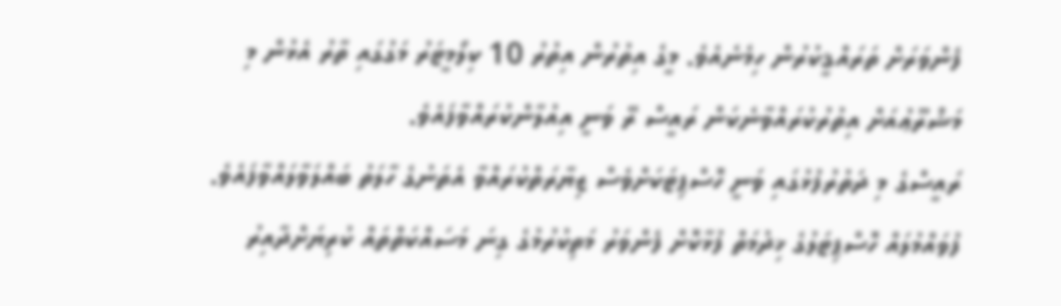ފެންވަރަށް ތަރައްޤީކުރުން ހިމެނެއެވެ. މީގެ އިތުރުން އިތުރު 10 ކިލޯމީޓަރު މަގުގައި ތާރު އެޅުން މި މަޝްރޫޢުއަށް އިތުރުކުރައްވާނެކަން ރައީސް ރޭ ވަނީ އިއުލާންކުރައްވާފައެވެ.
ރައީސްގެ މި ދަތުރުފުޅުގައި ވަނީ ހޮސްޕިޓަކަށްވެސް ޒިޔާރަތްކުރައްވާ އެތަނުގެ ހާލަތު ބައްލަވާލައްވާފައެވެ. ފުވައްމުލައް ހޮސްޕިޓަލުގެ ޚިދުމަތް ފުޅާކޮށް ފެންވަރު މަތިކުރުމުގެ ގިނަ މަސައްކަތްތައް ކުރިޔަށްދާއިރު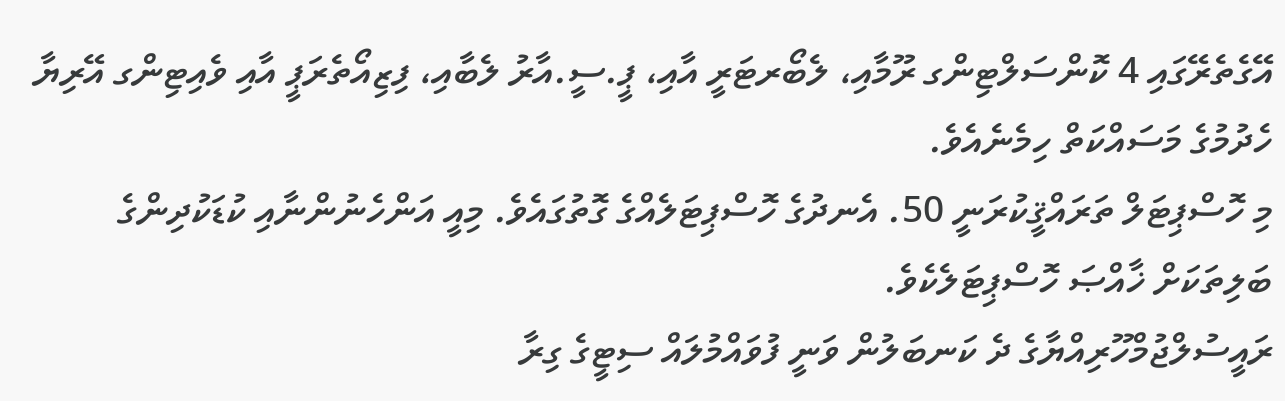އޭގެތެރޭގައި 4 ކޮންސަލްޓިންގ ރޫމާއި، ލެބޯރޓަރީ އާއި، ޕީ.ސީ.އާރު ލެބާއި، ފިޒިއޯތެރަޕީ އާއި ވެއިޓިންގ އޭރިޔާ ހެދުމުގެ މަސައްކަތް ހިމެނެއެވެ.
މި ހޮސްޕިޓަލް ތަރައްޤީކުރަނީ 50. އެނދުގެ ހޮސްޕިޓަލެއްގެ ގޮތުގައެވެ. މިއީ އަންހެނުންނާއި ކުޑަކުދިންގެ ބަލިތަކަށް ޚާއްޞަ ހޮސްޕިޓަލެކެވެ.
ރައީސުލްޖުމްހޫރިއްޔާގެ ދެ ކަނބަލުން ވަނީ ފުވައްމުލައް ސިޓީގެ ގިރާ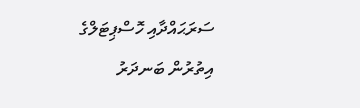ސަރަޙައްދާއި ހޮސްޕިޓަލްގެ އިތުރުން ބަނދަރު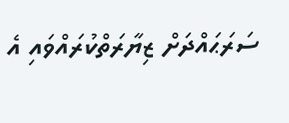ސަރަޙައްދަށް ޒިޔާރަތްކުރައްވައި އެ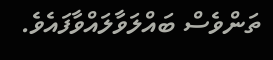ތަންވެސް ބައްލަވާލައްވާފައެވެ.